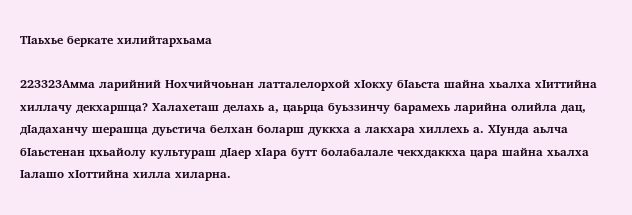ТIаьхье беркате хилийтархьама

223323Амма ларийний Нохчийчоьнан латталелорхой хIокху бIаьста шайна хьалха хIиттийна хиллачу декхаршца? Халахеташ делахь а, цаьрца буьззинчу барамехь ларийна олийла дац, дIадаханчу шерашца дуьстича белхан боларш дуккха а лакхара хиллехь а. ХIунда аьлча бIаьстенан цхьайолу культураш дIаер хIара бутт болабалале чекхдаккха цара шайна хьалха Iалашо хIоттийна хилла хиларна.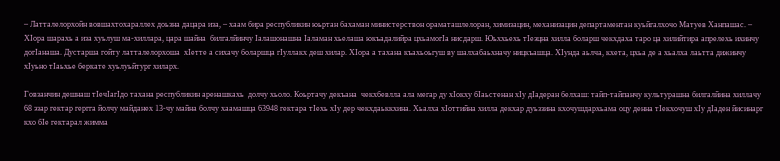– Латталелорхойн вовшахтохараллех доьзна дацара иза, – хаам бира республикин юьртан бахаман министерствон ораматашлелоран, химизацин, механизацин департаментан куьйгалхочо Матуев Ханпашас. – ХIора шарахь а иза хуьлуш ма-хиллара, цара шайна  билгалйинчу Iалашонашна Iаламан хьелаша юкъадалийра цхьамогIа нисдарш. Юьххьехь тIеэцна хилла боларш чекхдаха таро ца хилийтира апрелехь ихинчу догIанаша. Дустарша гойту латталелорхоша  хIетте а сихачу боларшца гIуллакх деш хилар. ХIора а тахана къахьоьгуш ву шалхабаьхначу ницкъашца. ХIунда аьлча, кхета, цхьа де а хьалха лаьтта дижинчу хIуьно тIаьхье беркате хуьлуьйтург хиларх.

Говзанчин дешнаш тIечIагIдо тахана республикин аренашкахь  долчу хьоло. Коьртачу декъана  чекхбевлла ала мегар ду хIокху бIаьстенан хIу дIадеран белхаш: тайп-тайпанчу культурашна билгалйина хиллачу 68 эзар гектар гергга йолчу майданех 13-чу майна болчу хаамашца 63948 гектара тIехь хIу дер чекхдаьккхина. Хьалха хIоттийна хилла декхар дуьззина кхочушдархьама оцу денна тIекхочуш хIу дIаден йисинарг кхо бIе гектарал жимма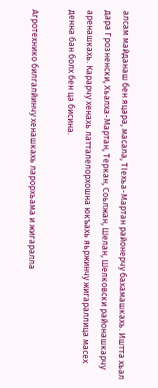алсам майданаш бен яцара, масала, ТIехьа-Мартан районерчу бахамашкахь. Иштта хьал дара Грозненски, Хьалха-Мартан, Теркан, Соьлжан, Шелан, Шелковски районашкарчу аренашкахь. Карарчу хенахь латталелорхошна юкъахь яьржинчу жигараллица масех денна бан болх бен ца бисина.

Агротехнико билгалйинчу хенашкахь ларорхьама и жигаралла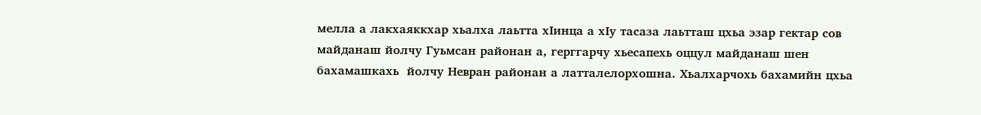мелла а лакхаяккхар хьалха лаьтта хIинца а хIу тасаза лаьтташ цхьа эзар гектар сов майданаш йолчу Гуьмсан районан а, герггарчу хьесапехь оццул майданаш шен бахамашкахь  йолчу Невран районан а латталелорхошна. Хьалхарчохь бахамийн цхьа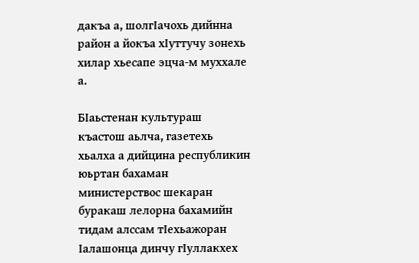дакъа а, шолгIачохь дийнна район а йокъа хIуттучу зонехь хилар хьесапе эцча-м муххале а.

БIаьстенан культураш къастош аьлча, газетехь хьалха а дийцина республикин юьртан бахаман министерствос шекаран буракаш лелорна бахамийн тидам алссам тIехьажоран Iалашонца динчу гIуллакхех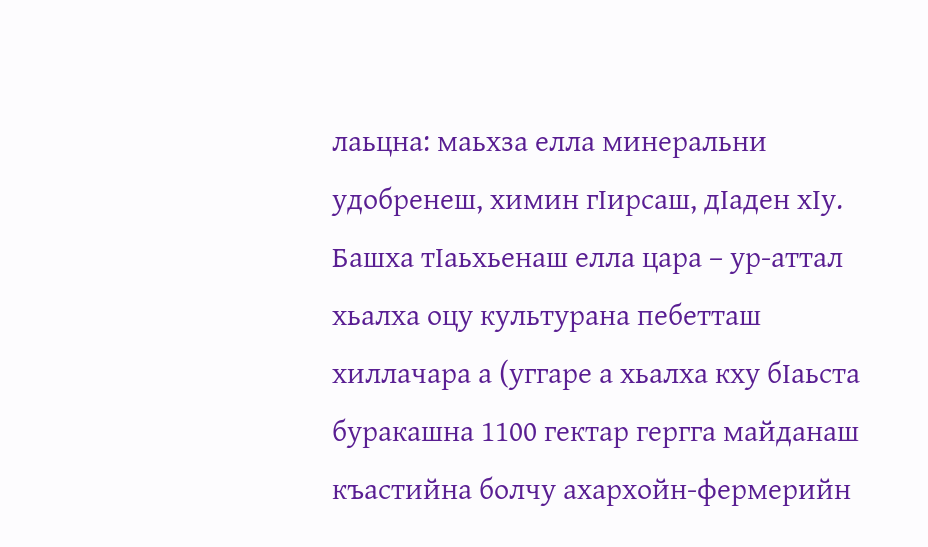лаьцна: маьхза елла минеральни удобренеш, химин гIирсаш, дIаден хIу. Башха тIаьхьенаш елла цара – ур-аттал хьалха оцу культурана пебетташ хиллачара а (уггаре а хьалха кху бIаьста буракашна 1100 гектар гергга майданаш къастийна болчу ахархойн-фермерийн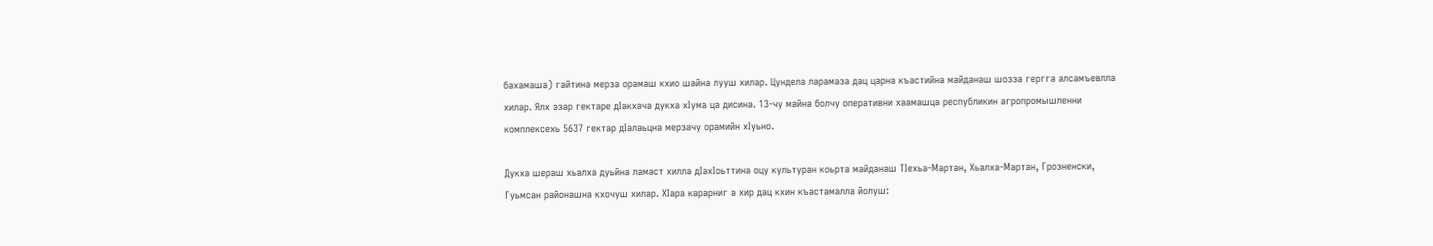бахамаша) гайтина мерза орамаш кхио шайна лууш хилар. Цундела ларамаза дац царна къастийна майданаш шозза гергга алсамъевлла хилар. Ялх эзар гектаре дIакхача дукха хIума ца дисина. 13-чу майна болчу оперативни хаамашца республикин агропромышленни комплексехь 5637 гектар дIалаьцна мерзачу орамийн хIуьно.

Дукха шераш хьалха дуьйна ламаст хилла дIахIоьттина оцу культуран коьрта майданаш ТIехьа-Мартан, Хьалха-Мартан, Грозненски, Гуьмсан районашна кхочуш хилар. ХIара карарниг а хир дац кхин къастамалла йолуш: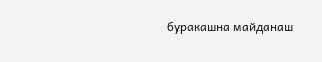буракашна майданаш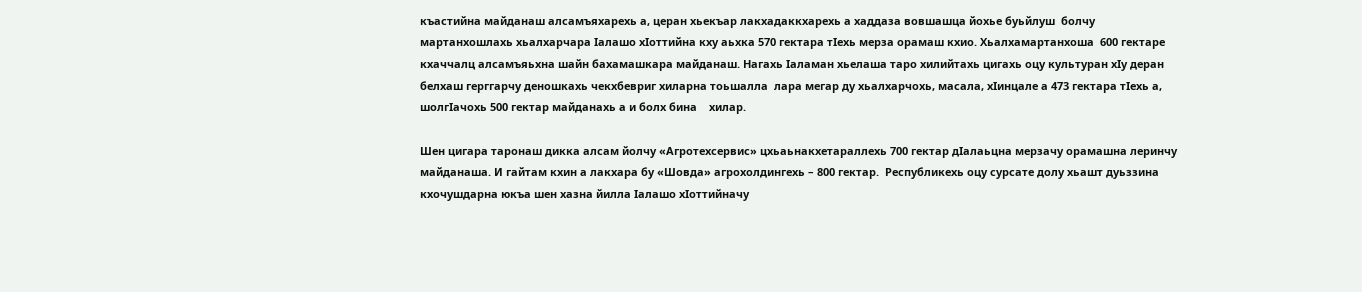къастийна майданаш алсамъяхарехь а, церан хьекъар лакхадаккхарехь а хаддаза вовшашца йохье буьйлуш  болчу мартанхошлахь хьалхарчара Iалашо хIоттийна кху аьхка 570 гектара тIехь мерза орамаш кхио. Хьалхамартанхоша  600 гектаре кхаччалц алсамъяьхна шайн бахамашкара майданаш. Нагахь Iаламан хьелаша таро хилийтахь цигахь оцу культуран хIу деран белхаш герггарчу деношкахь чекхбевриг хиларна тоьшалла  лара мегар ду хьалхарчохь, масала, хIинцале а 473 гектара тIехь а, шолгIачохь 500 гектар майданахь а и болх бина    хилар.

Шен цигара таронаш дикка алсам йолчу «Агротехсервис» цхьаьнакхетараллехь 700 гектар дIалаьцна мерзачу орамашна леринчу майданаша. И гайтам кхин а лакхара бу «Шовда» агрохолдингехь – 800 гектар.  Республикехь оцу сурсате долу хьашт дуьззина кхочушдарна юкъа шен хазна йилла Iалашо хIоттийначу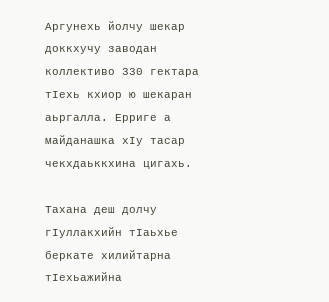Аргунехь йолчу шекар доккхучу заводан коллективо 330 гектара тIехь кхиор ю шекаран аьргалла. Ерриге а майданашка хIу тасар чекхдаьккхина цигахь.

Тахана деш долчу гIуллакхийн тIаьхье беркате хилийтарна тIехьажийна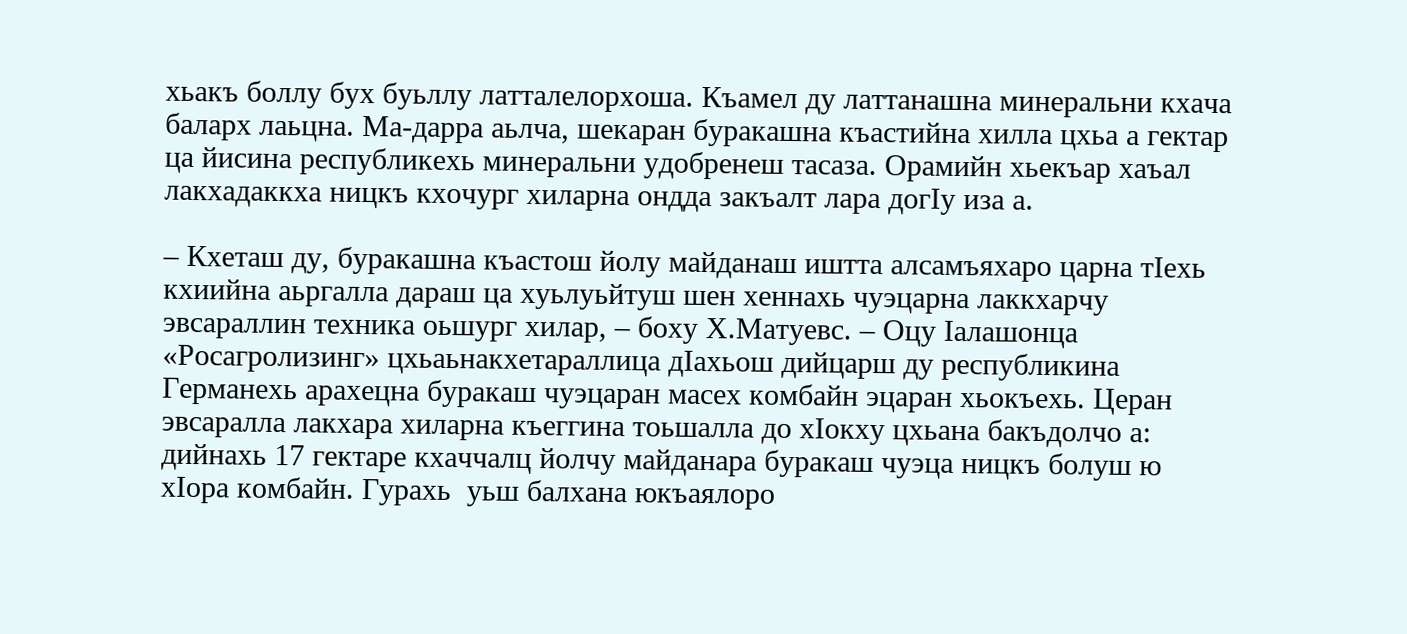хьакъ боллу бух буьллу латталелорхоша. Къамел ду латтанашна минеральни кхача баларх лаьцна. Ма-дарра аьлча, шекаран буракашна къастийна хилла цхьа а гектар ца йисина республикехь минеральни удобренеш тасаза. Орамийн хьекъар хаъал лакхадаккха ницкъ кхочург хиларна ондда закъалт лара догIу иза а.

– Кхеташ ду, буракашна къастош йолу майданаш иштта алсамъяхаро царна тIехь кхиийна аьргалла дараш ца хуьлуьйтуш шен хеннахь чуэцарна лаккхарчу эвсараллин техника оьшург хилар, – боху Х.Матуевс. – Оцу Iалашонца «Росагролизинг» цхьаьнакхетараллица дIахьош дийцарш ду республикина Германехь арахецна буракаш чуэцаран масех комбайн эцаран хьокъехь. Церан эвсаралла лакхара хиларна къеггина тоьшалла до хIокху цхьана бакъдолчо а: дийнахь 17 гектаре кхаччалц йолчу майданара буракаш чуэца ницкъ болуш ю  хIора комбайн. Гурахь  уьш балхана юкъаялоро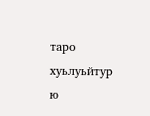таро хуьлуьйтур ю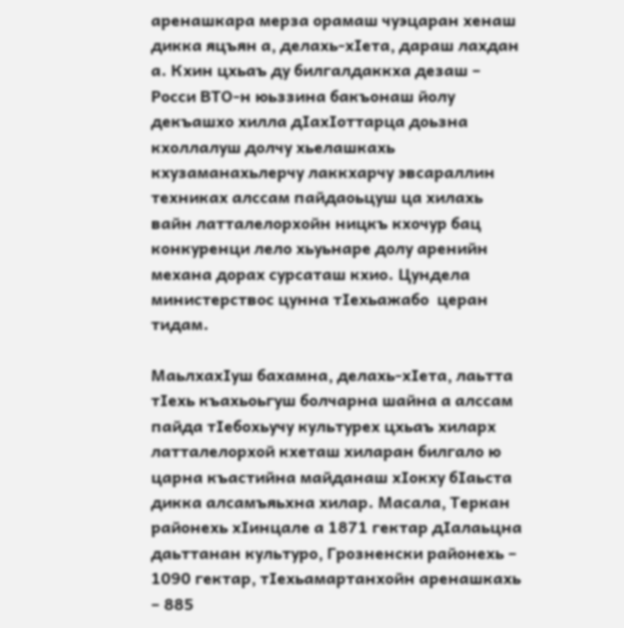аренашкара мерза орамаш чуэцаран хенаш дикка яцъян а, делахь-хIета, дараш лахдан а. Кхин цхьаъ ду билгалдаккха дезаш – Росси ВТО-н юьззина бакъонаш йолу декъашхо хилла дIахIоттарца доьзна кхоллалуш долчу хьелашкахь кхузаманахьлерчу лаккхарчу эвсараллин техниках алссам пайдаоьцуш ца хилахь вайн латталелорхойн ницкъ кхочур бац конкуренци лело хьуьнаре долу аренийн механа дорах сурсаташ кхио. Цундела министерствос цунна тIехьажабо  церан тидам.

МаьлхахIуш бахамна, делахь-хIета, лаьтта тIехь къахьоьгуш болчарна шайна а алссам пайда тIебохьучу культурех цхьаъ хиларх латталелорхой кхеташ хиларан билгало ю царна къастийна майданаш хIокху бIаьста дикка алсамъяьхна хилар. Масала, Теркан районехь хIинцале а 1871 гектар дIалаьцна даьттанан культуро, Грозненски районехь – 1090 гектар, тIехьамартанхойн аренашкахь – 885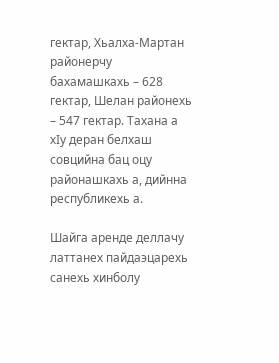гектар, Хьалха-Мартан районерчу бахамашкахь – 628 гектар, Шелан районехь – 547 гектар. Тахана а хIу деран белхаш совцийна бац оцу районашкахь а, дийнна республикехь а.

Шайга аренде деллачу латтанех пайдаэцарехь санехь хинболу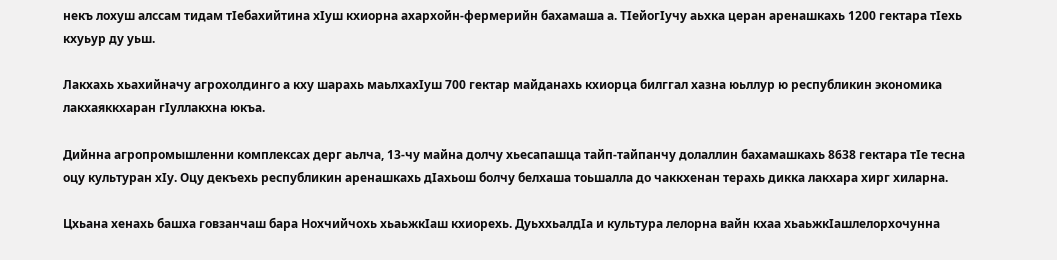некъ лохуш алссам тидам тIебахийтина хIуш кхиорна ахархойн-фермерийн бахамаша а. ТIейогIучу аьхка церан аренашкахь 1200 гектара тIехь кхуьур ду уьш.

Лакхахь хьахийначу агрохолдинго а кху шарахь маьлхахIуш 700 гектар майданахь кхиорца билггал хазна юьллур ю республикин экономика лакхаяккхаран гIуллакхна юкъа.

Дийнна агропромышленни комплексах дерг аьлча, 13-чу майна долчу хьесапашца тайп-тайпанчу долаллин бахамашкахь 8638 гектара тIе тесна оцу культуран хIу. Оцу декъехь республикин аренашкахь дIахьош болчу белхаша тоьшалла до чаккхенан терахь дикка лакхара хирг хиларна.

Цхьана хенахь башха говзанчаш бара Нохчийчохь хьаьжкIаш кхиорехь. ДуьххьалдIа и культура лелорна вайн кхаа хьаьжкIашлелорхочунна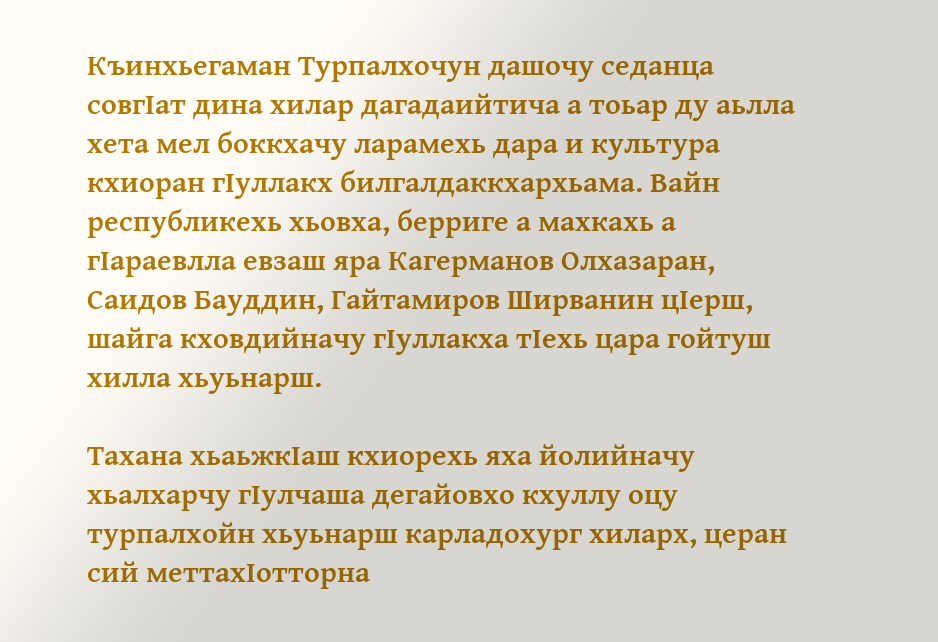Къинхьегаман Турпалхочун дашочу седанца совгIат дина хилар дагадаийтича а тоьар ду аьлла хета мел боккхачу ларамехь дара и культура кхиоран гIуллакх билгалдаккхархьама. Вайн республикехь хьовха, берриге а махкахь а гIараевлла евзаш яра Кагерманов Олхазаран, Саидов Бауддин, Гайтамиров Ширванин цIерш, шайга кховдийначу гIуллакха тIехь цара гойтуш хилла хьуьнарш.

Тахана хьаьжкIаш кхиорехь яха йолийначу хьалхарчу гIулчаша дегайовхо кхуллу оцу турпалхойн хьуьнарш карладохург хиларх, церан сий меттахIотторна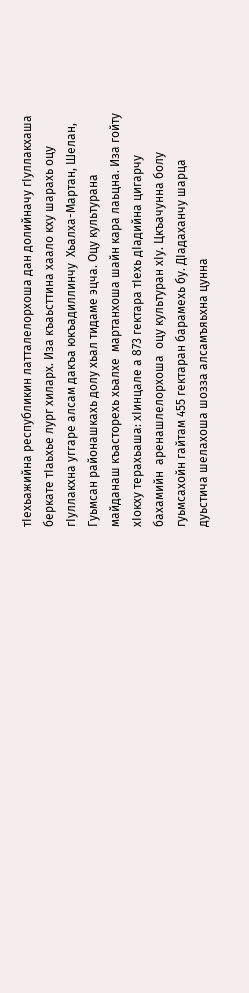тIехьажийна республикин латталелорхоша дан долийначу гIуллакхаша беркате тIаьхье лург хиларх. Иза къаьсттина хаало кху шарахь оцу гIуллакхна уггаре алсам дакъа юкъадиллинчу  Хьалха-Мартан, Шелан, Гуьмсан районашкахь долу хьал тидаме эцча. Оцу культурана майданаш къасторехь хьалхе  мартанхоша шайн кара лаьцна. Иза гойту хIокху терахьаша: хIинцале а 873 гектара тIехь дIадийна цигарчу бахамийн  аренашлелорхоша  оцу культуран хIу. Цкъачунна болу гуьмсахойн гайтам 455 гектаран барамехь бу. ДIадаханчу шарца дуьстича шелахоша шозза алсамъяьхна цунна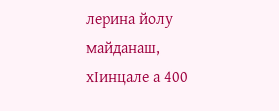лерина йолу  майданаш, хIинцале а 400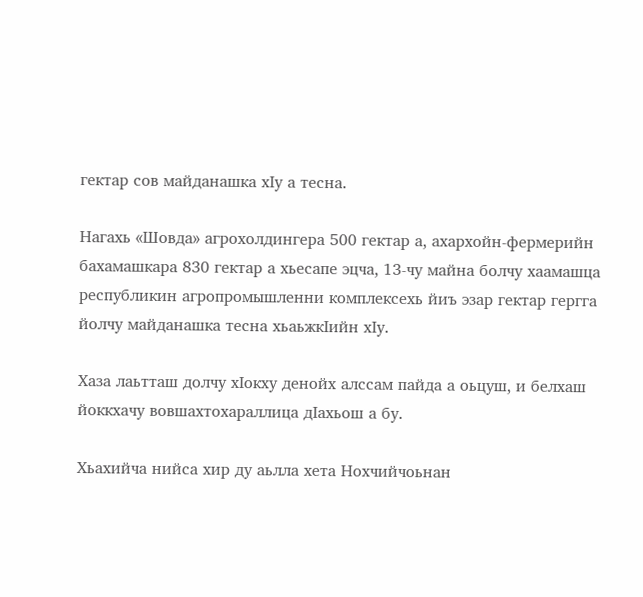гектар сов майданашка хIу а тесна.

Нагахь «Шовда» агрохолдингера 500 гектар а, ахархойн-фермерийн бахамашкара 830 гектар а хьесапе эцча, 13-чу майна болчу хаамашца республикин агропромышленни комплексехь йиъ эзар гектар гергга йолчу майданашка тесна хьаьжкIийн хIу.

Хаза лаьтташ долчу хIокху денойх алссам пайда а оьцуш, и белхаш йоккхачу вовшахтохараллица дIахьош а бу.

Хьахийча нийса хир ду аьлла хета Нохчийчоьнан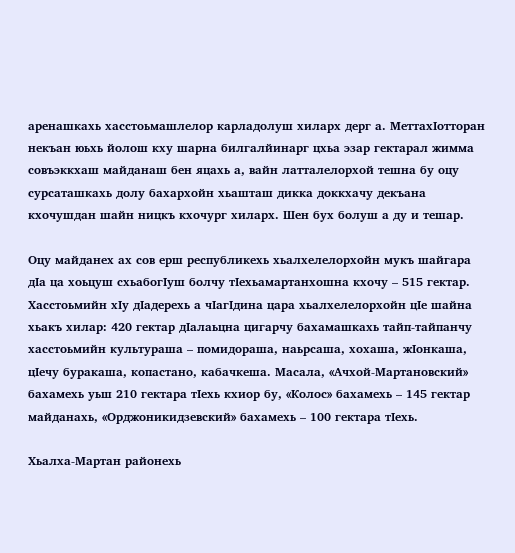аренашкахь хасстоьмашлелор карладолуш хиларх дерг а. МеттахIотторан некъан юьхь йолош кху шарна билгалйинарг цхьа эзар гектарал жимма совъэккхаш майданаш бен яцахь а, вайн латталелорхой тешна бу оцу сурсаташкахь долу бахархойн хьашташ дикка доккхачу декъана кхочушдан шайн ницкъ кхочург хиларх. Шен бух болуш а ду и тешар.

Оцу майданех ах сов ерш республикехь хьалхелелорхойн мукъ шайгара дIа ца хоьцуш схьабогIуш болчу тIехьамартанхошна кхочу – 515 гектар. Хасстоьмийн хIу дIадерехь а чIагIдина цара хьалхелелорхойн цIе шайна хьакъ хилар: 420 гектар дIалаьцна цигарчу бахамашкахь тайп-тайпанчу хасстоьмийн культураша – помидораша, наьрсаша, хохаша, жIонкаша, цIечу буракаша, копастано, кабачкеша. Масала, «Ачхой-Мартановский» бахамехь уьш 210 гектара тIехь кхиор бу, «Колос» бахамехь – 145 гектар майданахь, «Орджоникидзевский» бахамехь – 100 гектара тIехь.

Хьалха-Мартан районехь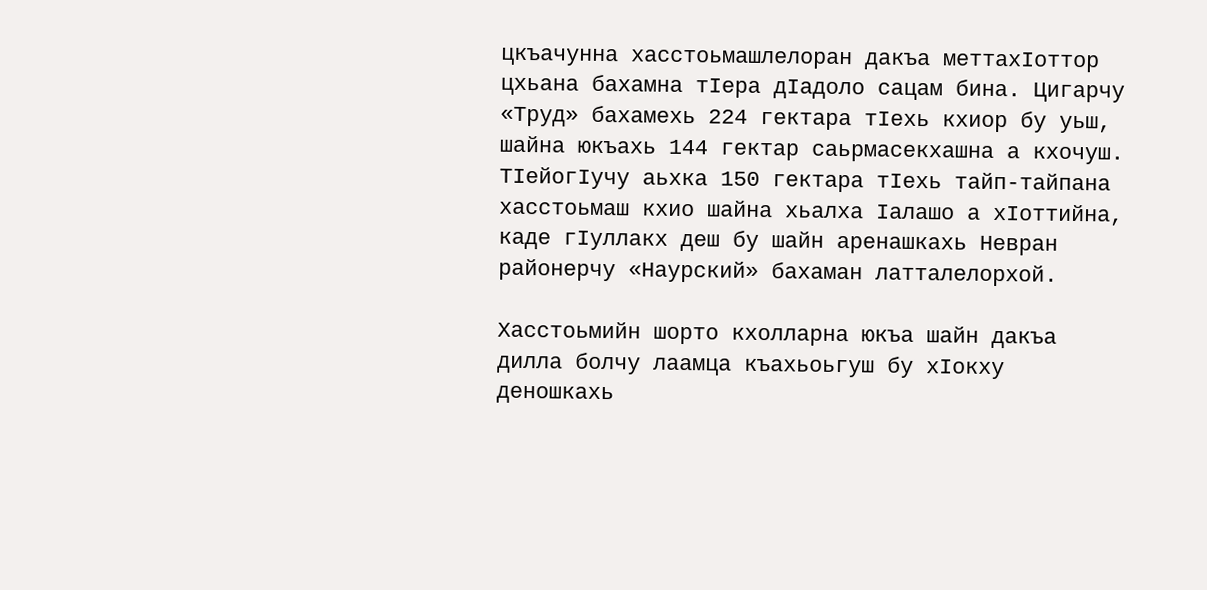цкъачунна хасстоьмашлелоран дакъа меттахIоттор цхьана бахамна тIера дIадоло сацам бина. Цигарчу «Труд» бахамехь 224 гектара тIехь кхиор бу уьш, шайна юкъахь 144 гектар саьрмасекхашна а кхочуш. ТIейогIучу аьхка 150 гектара тIехь тайп-тайпана хасстоьмаш кхио шайна хьалха Iалашо а хIоттийна, каде гIуллакх деш бу шайн аренашкахь Невран районерчу «Наурский» бахаман латталелорхой.

Хасстоьмийн шорто кхолларна юкъа шайн дакъа дилла болчу лаамца къахьоьгуш бу хIокху деношкахь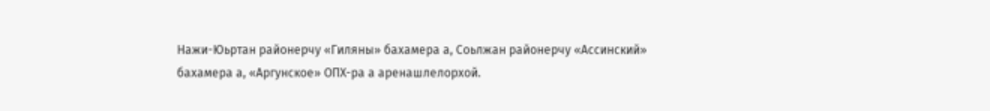Нажи-Юьртан районерчу «Гиляны» бахамера а, Соьлжан районерчу «Ассинский» бахамера а, «Аргунское» ОПХ-ра а аренашлелорхой.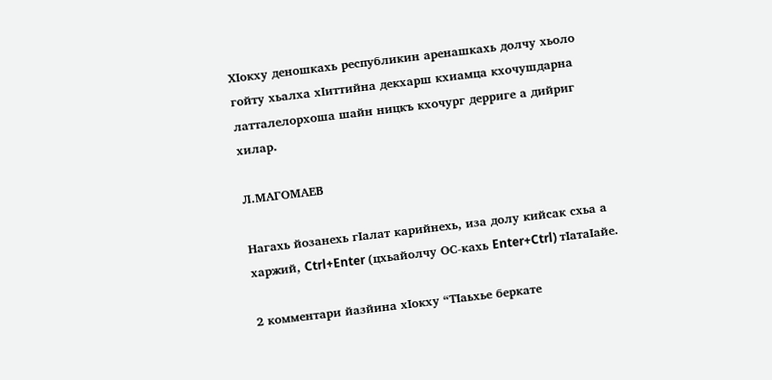ХIокху деношкахь республикин аренашкахь долчу хьоло  гойту хьалха хIиттийна декхарш кхиамца кхочушдарна латталелорхоша шайн ницкъ кхочург дерриге а дийриг хилар.

Л.МАГОМАЕВ

Нагахь йозанехь гIалат карийнехь, иза долу кийсак схьа а харжий, Ctrl+Enter (цхьайолчу ОС-кахь Enter+Ctrl) тIатаIайе.

2 комментари йазйина хIокху “ТIаьхье беркате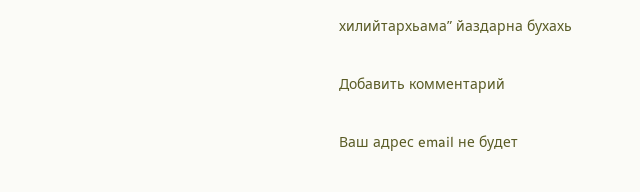хилийтархьама” йаздарна бухахь

Добавить комментарий

Ваш адрес email не будет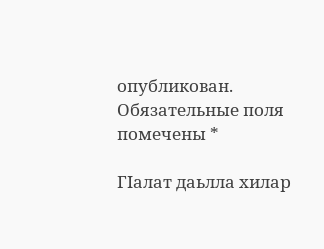опубликован. Обязательные поля помечены *

ГIалат даьлла хилар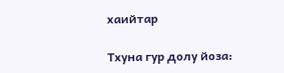хаийтар

Тхуна гур долу йоза: